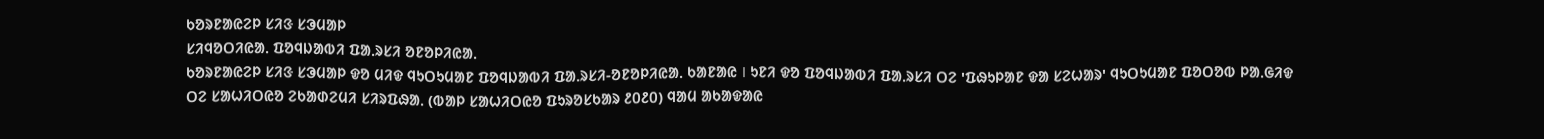ᱠᱚᱨᱱᱟᱭᱮᱞ ᱥᱤᱝ ᱥᱳᱢᱟᱞ
ᱥᱤᱧᱚᱛᱤᱭᱟᱹ ᱯᱚᱧᱡᱟᱵᱤ ᱯᱟᱹᱨᱥᱤ ᱚᱱᱚᱞᱤᱭᱟᱹ
ᱠᱚᱨᱱᱟᱭᱮᱞ ᱥᱤᱝ ᱥᱳᱢᱟᱞ ᱫᱚ ᱢᱤᱫ ᱧᱩᱛᱩᱢᱟᱱ ᱯᱚᱧᱡᱟᱵᱤ ᱯᱟ.ᱨᱥᱤ-ᱚᱱᱚᱞᱤᱭᱟᱹ ᱠᱟᱱᱟᱭ । ᱩᱱᱤ ᱫᱚ ᱯᱚᱧᱡᱟᱵᱤ ᱯᱟᱹᱨᱥᱤ ᱛᱮ 'ᱯᱷᱩᱞᱟᱱ ᱫᱟ ᱥᱮᱦᱟᱨ' ᱧᱩᱛᱩᱢᱟᱱ ᱯᱚᱛᱚᱵ ᱞᱟᱹᱜᱤᱫ ᱛᱮ ᱥᱟᱦᱤᱛᱭᱚ ᱮᱠᱟᱰᱮᱢᱤ ᱥᱤᱨᱯᱷᱟᱹ (ᱵᱟᱞ ᱥᱟᱦᱤᱛᱭᱚ ᱯᱩᱨᱚᱥᱠᱟᱨ ᱒᱐᱒᱐) ᱧᱟᱢ ᱟᱠᱟᱫᱟᱭ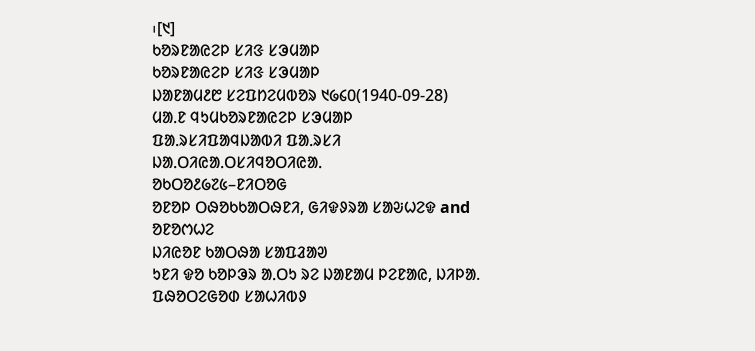᱾[᱑]
ᱠᱚᱨᱱᱟᱭᱮᱞ ᱥᱤᱝ ᱥᱳᱢᱟᱞ
ᱠᱚᱨᱱᱟᱭᱮᱞ ᱥᱤᱝ ᱥᱳᱢᱟᱞ
ᱡᱟᱱᱟᱢ᱒᱘ ᱥᱮᱯᱴᱮᱢᱵᱚᱨ ᱑᱙᱔᱐(1940-09-28)
ᱢᱟᱹᱱ ᱧᱩᱢᱠᱚᱨᱱᱟᱭᱮᱞ ᱥᱳᱢᱟᱞ
ᱯᱟᱹᱨᱥᱤᱯᱟᱧᱡᱟᱵᱤ ᱯᱟᱹᱨᱥᱤ
ᱡᱟᱹᱛᱤᱭᱟᱹᱛᱥᱤᱧᱚᱛᱤᱭᱟᱹ
ᱚᱠᱛᱚ᱒᱙᱗᱕–ᱱᱤᱛᱚᱜ
ᱚᱱᱚᱞ ᱛᱷᱚᱠᱠᱟᱛᱷᱱᱤ, ᱜᱤᱫᱽᱨᱟ ᱥᱟᱶᱦᱮᱫ and ᱚᱱᱚᱬᱦᱮ
ᱡᱤᱭᱚᱱ ᱠᱟᱛᱷᱟ ᱥᱟᱯᱲᱟᱣ
ᱩᱱᱤ ᱫᱚ ᱠᱚᱞᱳᱨ ᱟᱹᱛᱩ ᱨᱮ ᱡᱟᱱᱟᱢ ᱞᱮᱱᱟᱭ, ᱡᱤᱞᱟ. ᱯᱷᱚᱛᱮᱜᱚᱰ ᱥᱟᱦᱤᱵᱽ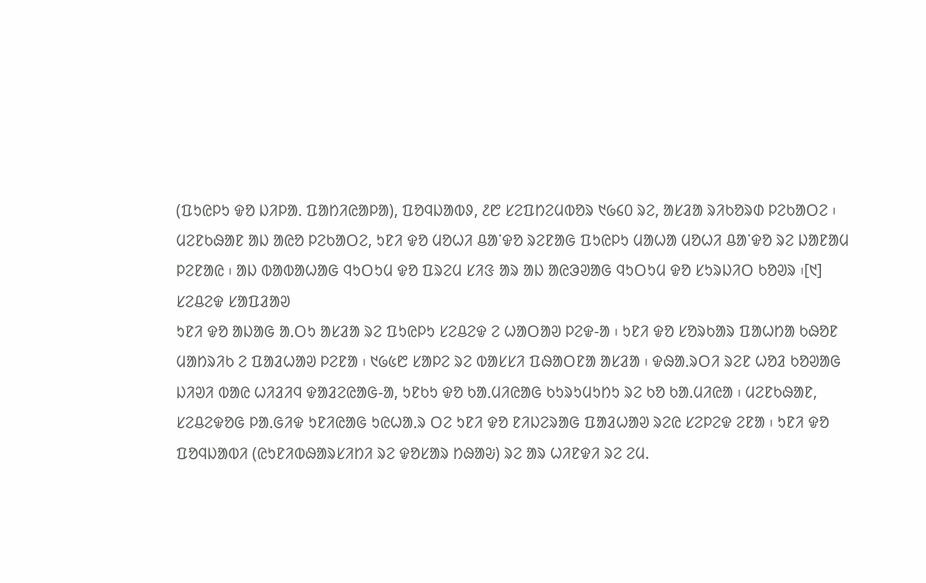(ᱯᱩᱭᱞᱩ ᱫᱚ ᱡᱤᱞᱟ. ᱯᱟᱴᱤᱭᱟᱞᱟ), ᱯᱚᱧᱡᱟᱵᱽ, ᱒᱘ ᱥᱮᱯᱴᱮᱢᱵᱚᱨ ᱑᱙᱔᱐ ᱨᱮ, ᱟᱥᱲᱟ ᱨᱤᱠᱚᱨᱰ ᱞᱮᱠᱟᱛᱮ ᱾ ᱢᱮᱱᱠᱷᱟᱱ ᱟᱡ ᱟᱭᱚ ᱞᱮᱠᱟᱛᱮ, ᱩᱱᱤ ᱫᱚ ᱢᱚᱦᱤ ᱪᱟᱸᱫᱚ ᱨᱮᱱᱟᱜ ᱯᱩᱭᱞᱩ ᱢᱟᱦᱟ ᱢᱚᱦᱤ ᱪᱟᱸᱫᱚ ᱨᱮ ᱡᱟᱱᱟᱢ ᱞᱮᱱᱟᱭ ᱾ ᱟᱡ ᱵᱟᱵᱟᱦᱟᱜ ᱧᱩᱛᱩᱢ ᱫᱚ ᱯᱨᱮᱢ ᱥᱤᱝ ᱟᱨ ᱟᱡ ᱟᱭᱳᱣᱟᱜ ᱧᱩᱛᱩᱢ ᱫᱚ ᱥᱩᱨᱡᱤᱛ ᱠᱚᱣᱨ ᱾[᱑]
ᱥᱮᱪᱮᱫ ᱥᱟᱯᱲᱟᱣ
ᱩᱱᱤ ᱫᱚ ᱟᱡᱟᱜ ᱟᱹᱛᱩ ᱟᱥᱲᱟ ᱨᱮ ᱯᱩᱭᱞᱩ ᱥᱮᱪᱮᱫ ᱮ ᱦᱟᱛᱟᱣ ᱞᱮᱫ-ᱟ ᱾ ᱩᱱᱤ ᱫᱚ ᱥᱚᱨᱠᱟᱨ ᱯᱟᱦᱴᱟ ᱠᱷᱚᱱ ᱢᱟᱴᱨᱤᱠ ᱮ ᱯᱟᱲᱦᱟᱣ ᱞᱮᱱᱟ ᱾ ᱑᱙᱕᱘ ᱥᱟᱞᱮ ᱨᱮ ᱵᱟᱥᱥᱤ ᱯᱷᱟᱛᱱᱟ ᱟᱥᱲᱟ ᱾ ᱫᱷᱟᱹᱨᱛᱤ ᱨᱮᱱ ᱦᱚᱲ ᱠᱚᱣᱟᱜ ᱡᱤᱣᱤ ᱵᱟᱭ ᱦᱤᱲᱤᱧ ᱫᱟᱲᱮᱭᱟᱜ-ᱟ, ᱩᱱᱠᱩ ᱫᱚ ᱠᱟᱹᱢᱤᱭᱟᱜ ᱠᱩᱨᱩᱢᱩᱴᱩ ᱨᱮ ᱠᱚ ᱠᱟᱹᱢᱤᱭᱟ ᱾ ᱢᱮᱱᱠᱷᱟᱱ, ᱥᱮᱪᱮᱫᱚᱜ ᱞᱟᱹᱜᱤᱫ ᱩᱱᱤᱭᱟᱜ ᱩᱭᱦᱟᱹᱨ ᱛᱮ ᱩᱱᱤ ᱫᱚ ᱱᱤᱡᱮᱨᱟᱜ ᱯᱟᱲᱦᱟᱣ ᱨᱮᱭ ᱥᱮᱞᱮᱫ ᱮᱱᱟ ᱾ ᱩᱱᱤ ᱫᱚ ᱯᱚᱧᱡᱟᱵᱤ (ᱭᱩᱱᱤᱵᱷᱟᱨᱥᱤᱴᱤ ᱨᱮ ᱫᱚᱥᱟᱨ ᱴᱷᱟᱶ) ᱨᱮ ᱟᱨ ᱦᱤᱱᱫᱤ ᱨᱮ ᱮᱢ.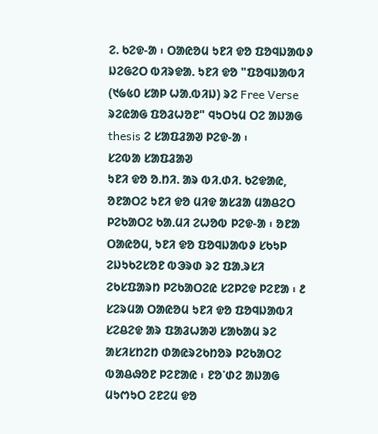ᱮ. ᱠᱮᱫ-ᱟ ᱾ ᱛᱟᱭᱚᱢ ᱩᱱᱤ ᱫᱚ ᱯᱚᱧᱡᱟᱵᱽ ᱡᱮᱜᱮᱛ ᱵᱤᱨᱫᱟ. ᱩᱱᱤ ᱫᱚ "ᱯᱚᱧᱡᱟᱵᱤ (᱑᱙᱕᱐ ᱥᱟᱞ ᱦᱟᱹᱵᱤᱡ) ᱨᱮ Free Verse ᱨᱮᱭᱟᱜ ᱯᱚᱲᱦᱚᱱ" ᱧᱩᱛᱩᱢ ᱛᱮ ᱟᱡᱟᱜ thesis ᱮ ᱥᱟᱯᱲᱟᱣ ᱞᱮᱫ-ᱟ ᱾
ᱥᱮᱵᱟ ᱥᱟᱯᱲᱟᱣ
ᱩᱱᱤ ᱫᱚ ᱚ.ᱴᱤ. ᱟᱨ ᱵᱤ.ᱰᱤ. ᱠᱮᱫᱟᱭ, ᱚᱱᱟᱛᱮ ᱩᱱᱤ ᱫᱚ ᱢᱤᱫ ᱟᱥᱲᱟ ᱢᱟᱪᱮᱛ ᱞᱮᱠᱟᱛᱮ ᱠᱟᱹᱢᱤ ᱮᱦᱚᱵ ᱞᱮᱫ-ᱟ ᱾ ᱚᱱᱟ ᱛᱟᱭᱚᱢ, ᱩᱱᱤ ᱫᱚ ᱯᱚᱧᱡᱟᱵᱽ ᱥᱠᱩᱞ ᱮᱡᱩᱠᱮᱥᱚᱱ ᱵᱳᱨᱰ ᱨᱮ ᱯᱟᱹᱨᱥᱤ ᱮᱠᱥᱯᱟᱨᱴ ᱞᱮᱠᱟᱛᱮᱭ ᱥᱮᱞᱮᱫ ᱞᱮᱱᱟ ᱾ ᱒ ᱥᱮᱨᱢᱟ ᱛᱟᱭᱚᱢ ᱩᱱᱤ ᱫᱚ ᱯᱚᱧᱡᱟᱵᱤ ᱥᱮᱪᱮᱫ ᱟᱨ ᱯᱟᱲᱦᱟᱣ ᱥᱟᱠᱟᱢ ᱨᱮ ᱟᱥᱤᱥᱴᱮᱴ ᱰᱟᱭᱨᱮᱠᱴᱚᱨ ᱞᱮᱠᱟᱛᱮ ᱵᱟᱪᱷᱚᱱ ᱞᱮᱱᱟᱭ ᱾ ᱱᱚᱸᱰᱮ ᱟᱡᱟᱜ ᱢᱩᱬᱩᱛ ᱮᱱᱮᱢ ᱫᱚ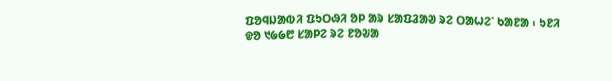ᱯᱚᱧᱡᱟᱵᱤ ᱯᱩᱛᱷᱤ ᱚᱞ ᱟᱨ ᱥᱟᱯᱲᱟᱣ ᱨᱮ ᱛᱟᱦᱮᱸ ᱠᱟᱱᱟ ᱾ ᱩᱱᱤ ᱫᱚ ᱑᱙᱙᱘ ᱥᱟᱞᱮ ᱨᱮ ᱱᱚᱶᱟ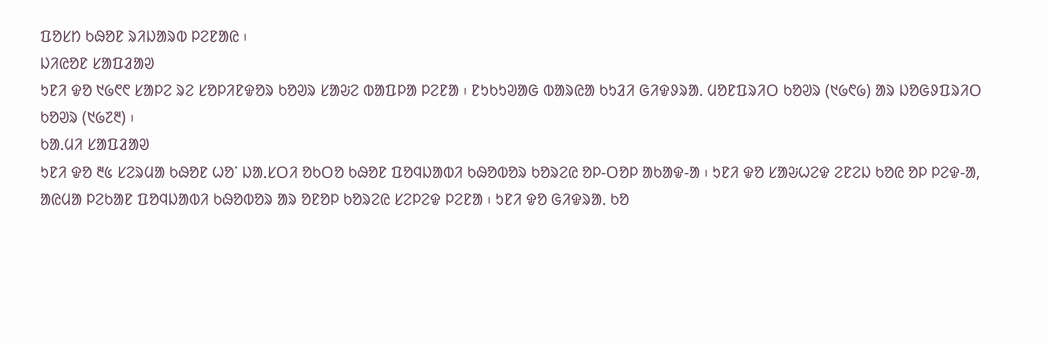ᱯᱚᱥᱴ ᱠᱷᱚᱱ ᱨᱤᱡᱟᱨᱵ ᱞᱮᱱᱟᱭ ᱾
ᱡᱤᱭᱚᱱ ᱥᱟᱯᱲᱟᱣ
ᱩᱱᱤ ᱫᱚ ᱑᱙᱖᱖ ᱥᱟᱞᱮ ᱨᱮ ᱥᱚᱞᱤᱱᱫᱚᱨ ᱠᱚᱣᱨ ᱥᱟᱶᱮ ᱵᱟᱯᱞᱟ ᱞᱮᱱᱟ ᱾ ᱱᱩᱠᱩᱣᱟᱜ ᱵᱟᱨᱭᱟ ᱠᱩᱲᱤ ᱜᱤᱫᱽᱨᱟ. ᱢᱚᱱᱯᱨᱤᱛ ᱠᱚᱣᱨ (᱑᱙᱖᱙) ᱟᱨ ᱡᱚᱜᱽᱯᱨᱤᱛ ᱠᱚᱣᱨ (᱑᱙᱗᱓) ᱾
ᱠᱟᱹᱢᱤ ᱥᱟᱯᱲᱟᱣ
ᱩᱱᱤ ᱫᱚ ᱓᱕ ᱥᱮᱨᱢᱟ ᱠᱷᱚᱱ ᱦᱚᱸ ᱡᱟᱹᱥᱛᱤ ᱚᱠᱛᱚ ᱠᱷᱚᱱ ᱯᱚᱧᱡᱟᱵᱤ ᱠᱷᱚᱵᱚᱨ ᱠᱚᱨᱮᱭ ᱚᱞ-ᱛᱚᱞ ᱟᱠᱟᱫ-ᱟ ᱾ ᱩᱱᱤ ᱫᱚ ᱥᱟᱶᱦᱮᱫ ᱮᱱᱮᱡ ᱠᱚᱭ ᱚᱞ ᱞᱮᱫ-ᱟ, ᱟᱭᱢᱟ ᱞᱮᱠᱟᱱ ᱯᱚᱧᱡᱟᱵᱤ ᱠᱷᱚᱵᱚᱨ ᱟᱨ ᱚᱱᱚᱞ ᱠᱚᱨᱮᱭ ᱥᱮᱞᱮᱫ ᱞᱮᱱᱟ ᱾ ᱩᱱᱤ ᱫᱚ ᱜᱤᱫᱨᱟᱹ ᱠᱚ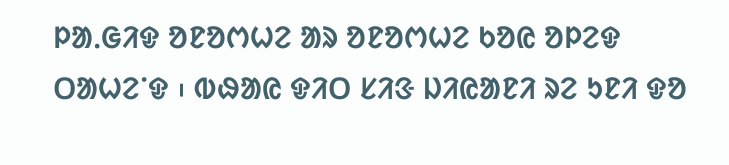ᱞᱟᱹᱜᱤᱫ ᱚᱱᱚᱬᱦᱮ ᱟᱨ ᱚᱱᱚᱬᱦᱮ ᱠᱚᱭ ᱚᱞᱮᱫ ᱛᱟᱦᱮᱸᱫ ᱾ ᱵᱷᱟᱭ ᱫᱤᱛ ᱥᱤᱝ ᱡᱤᱭᱟᱱᱤ ᱨᱮ ᱩᱱᱤ ᱫᱚ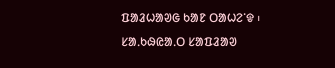ᱯᱟᱲᱦᱟᱣᱜ ᱠᱟᱱ ᱛᱟᱦᱮᱸᱫ ᱾
ᱥᱟᱹᱠᱷᱭᱟᱹᱛ ᱥᱟᱯᱲᱟᱣ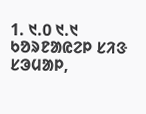1. ᱑.᱐ ᱑.᱑ ᱠᱚᱨᱱᱟᱭᱮᱞ ᱥᱤᱝ ᱥᱳᱢᱟᱞ,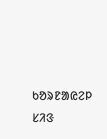ᱠᱚᱨᱱᱟᱭᱮᱞ ᱥᱤᱝ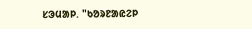ᱥᱳᱢᱟᱞ. "ᱠᱚᱨᱱᱟᱭᱮᱞ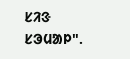ᱥᱤᱝ ᱥᱳᱢᱟᱞ".